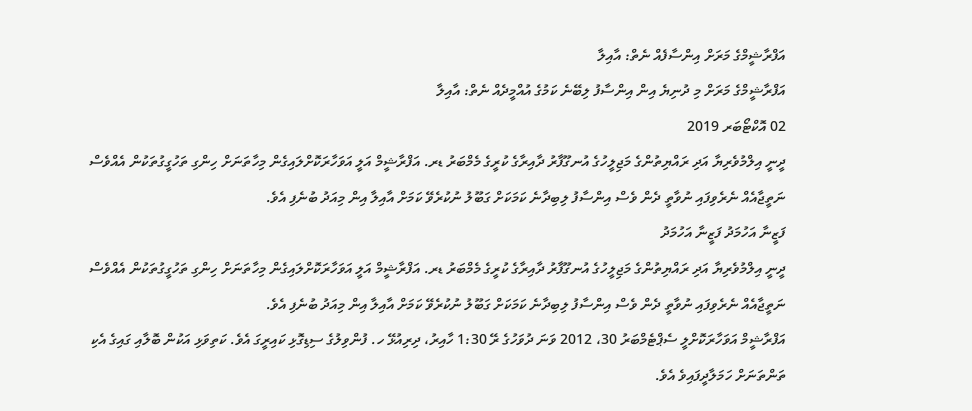އަފްރާޝީމްގެ މަރަށް އިންސާފެއް ނެތް: އާއިލާ
އަފްރާޝީމްގެ މަރަށް މި ދުނިޔެ އިން އިންސާފު ލިބޭނެ ކަމުގެ އުއްމީދެއް ނެތް: އާއިލާ
02 އޮކްޓޯބަރ 2019
ދީނީ އިލްމުވެރިޔާ އަދި ރައްޔިތުންގެ މަޖިލީހުގެ އުނގޫފާރު ދާއިރާގެ ކުރީގެ މެމްބަރު ޑރ. އަފްރާޝީމް އަލީ އަވަހާރަކޮށްލައިގެން މިހާތަނަށް ހިންގި ތަހުގީގުތަކުން އެއްވެސް ނަތީޖާއެއް ނެރެވިފައި ނުވާތީ ދެން ވެސް އިންސާފު ލިބިދާނެ ކަމަކަށް ގަބޫލު ނުކުރެވޭ ކަމަށް އާއިލާ އިން މިއަދު ބުނެފި އެވެ.
ފަޒީނާ އަހުމަދު ފަޒީނާ އަހުމަދު
ދީނީ އިލްމުވެރިޔާ އަދި ރައްޔިތުންގެ މަޖިލީހުގެ އުނގޫފާރު ދާއިރާގެ ކުރީގެ މެމްބަރު ޑރ. އަފްރާޝީމް އަލީ އަވަހާރަކޮށްލައިގެން މިހާތަނަށް ހިންގި ތަހުގީގުތަކުން އެއްވެސް ނަތީޖާއެއް ނެރެވިފައި ނުވާތީ ދެން ވެސް އިންސާފު ލިބިދާނެ ކަމަކަށް ގަބޫލު ނުކުރެވޭ ކަމަށް އާއިލާ އިން މިއަދު ބުނެފި އެވެ.
އަފްރާޝީމް އަވަހާރަކޮށްލީ ސެޕްޓެމްބަރު 30، 2012 ވަނަ ދުވަހުގެ ރޭ 1:30 ހާއިރު، ދިރިއުޅޭ ހ. ފުންވިލުގެ ސިޑިގޮޅި ކައިރީގަ އެވެ. ކަތިވަޅި އަކުން ބޮލާއި ގައިގެ އެކި ތަންތަނަށް ހަމަލާދީފައިވެ އެވެ.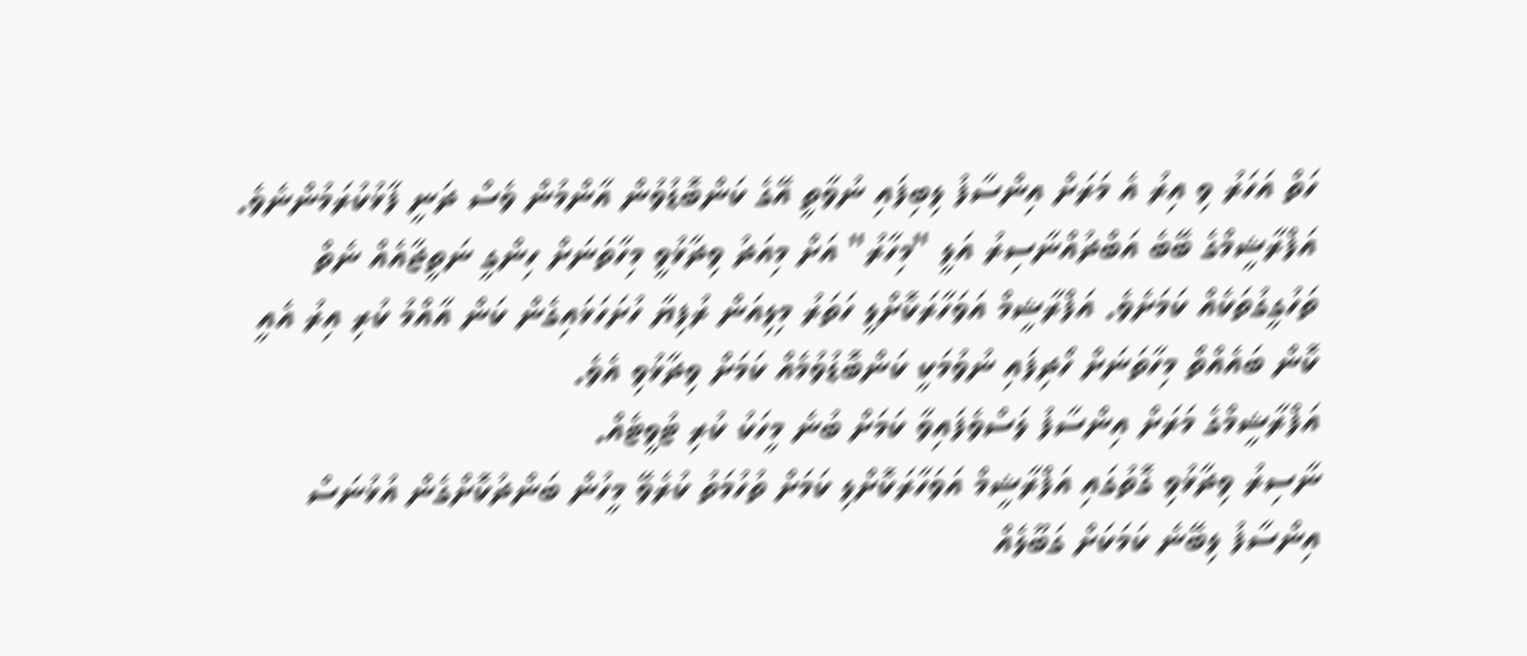ހަތް އަހަރު ވި އިރު އެ މަރަށް އިންސާފު ލިބިފައި ނުވާތީ އޭގެ ކަންބޮޑުވުން އާންމުން ވެސް ދަނީ ފާޅުކުރަމުންނެވެ.
އަފްރާޝީމްގެ ބޭބެ އަބްދުއްނާސިރު އަލީ "މިހާރު" އަށް މިއަދު ވިދާޅުވީ މިހާތަނަށް ހިންގީ ނަތީޖާއެއް ނެތް ތަހުގީގުތަކެއް ކަމަށެވެ. އަފްރާޝީމް އަވަހާރަކޮށްލީ ހަތަރު މިލިއަން ރުފިޔާ ހުށަހަޅައިގެން ކަން އާއްމު ކުރި އިރު އެއީ ކޮން ބައެއްތޯ މިހާތަނަށް ހޯދިފައި ނުވުމަކީ ކަންބޮޑުވުމެއް ކަމަށް ވިދާޅުވި އެވެ.
އަފްރާޝީމްގެ މަރަށް އިންސާފު ލަސްވެފައިވާ ކަމަށް ބުނެ މީހަކު ކުރި ޓުވީޓެއް.
ނާސިރު ވިދާޅުވި ގޮތުގައި އަފްރާޝީމް އަވަހާރަކޮށްލި ކަމަށް ތުހުމަތު ކުރެވޭ މީހުން ބަންދުކޮށްގެން އުޅުނަސް އިންސާފު ލިބޭނެ ކަމަކަށް ގަބޫލެއް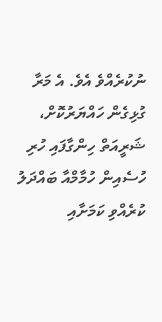ނުކުރެއްވެ އެވެ. އެ މަރާ ގުޅިގެން ހައްޔަރުކޮށް، ޝަރީއަތް ހިންގާފައި ހުރި ހުސެއިން ހުމާމްއާ ބައްދަލު ކުރެއްވި ކަމަށާއި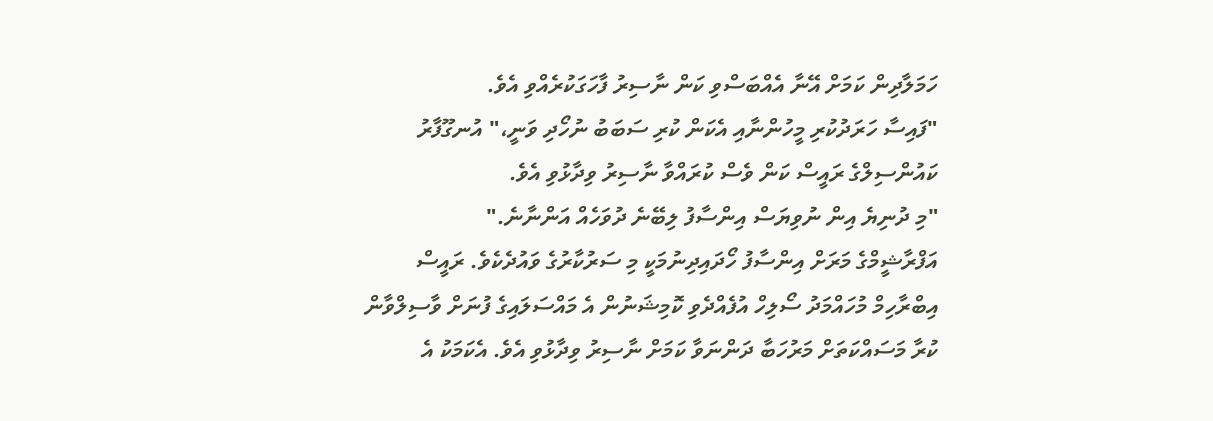ހަމަލާދިން ކަމަށް އޭނާ އެއްބަސްވި ކަން ނާސިރު ފާހަގަކުރެއްވި އެވެ.
"ފައިސާ ހަރަދުކުރި މީހުންނާއި އެކަން ކުރި ސަބަބު ނުހޯދި ވަނީ،" އުނގޫފާރު ކައުންސިލްގެ ރައީސް ކަން ވެސް ކުރައްވާ ނާސިރު ވިދާޅުވި އެވެ.
"މި ދުނިޔެ އިން ނުވިޔަސް އިންސާފު ލިބޭނެ ދުވަހެއް އަންނާނެ."
އަފްރާޝީމްގެ މަރަށް އިންސާފު ހޯދައިދިނުމަކީ މި ސަރުކާރުގެ ވައުދެކެވެ. ރައީސް އިބްރާހިމް މުހައްމަދު ސޯލިހް އުފެއްދެވި ކޮމިޝަނުން އެ މައްސަލައިގެ ފުނަށް ވާސިލްވާން ކުރާ މަސައްކަތަށް މަރުހަބާ ދަންނަވާ ކަމަށް ނާސިރު ވިދާޅުވި އެވެ. އެކަމަކު އެ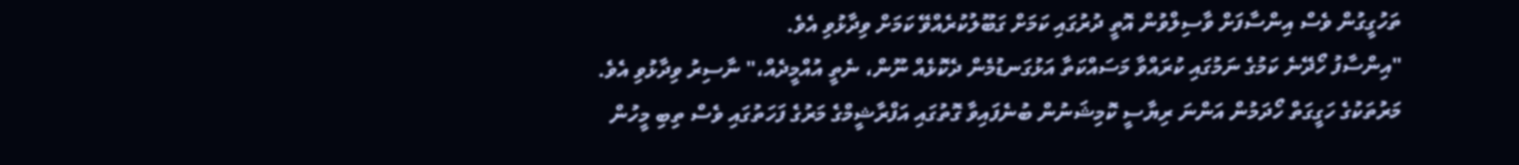ތަހުގީގުން ވެސް އިންސާފަށް ވާސިލްވުން އޮތީ ދުރުގައި ކަމަށް ގަބޫލުކުރެއްވޭ ކަމަށް ވިދާޅުވި އެވެ.
"އިންސާފު ހޯދޭނެ ކަމުގެ ނަމުގައި ކުރައްވާ މަސައްކަތާ އަޅުގަނޑުމެން ދެކޮޅެއް ނޫން، ނެތީ އުއްމީދެއް،" ނާސިރު ވިދާޅުވި އެވެ.
މަރުތަކުގެ ހަގީގަތް ހޯދަމުން އަންނަ ރިޔާސީ ކޮމިޝަނުން ބުނެފައިވާ ގޮތުގައި އަފްރާޝީމްގެ މަރުގެ ފަހަތުގައި ވެސް ތިބި މީހުން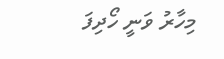މިހާރު ވަނީ ހޯދިފަ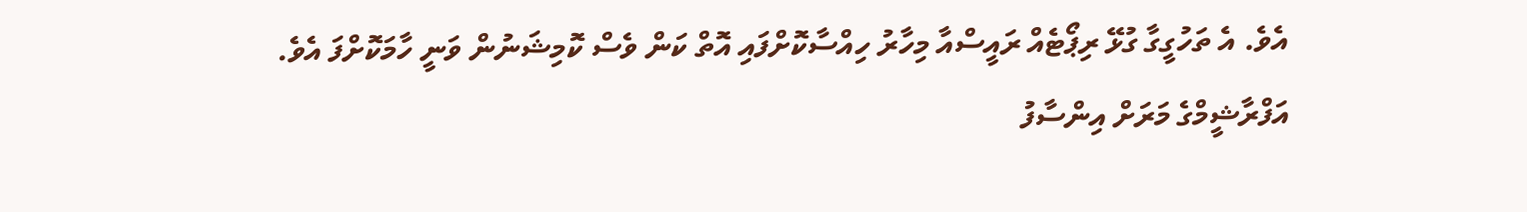އެވެ. އެ ތަހުގީގާ ގުޅޭ ރިޕޯޓެއް ރައީސްއާ މިހާރު ހިއްސާކޮށްފައި އޮތް ކަން ވެސް ކޮމިޝަނުން ވަނީ ހާމަކޮށްފަ އެވެ.
އަފްރާޝީމްގެ މަރަށް އިންސާފު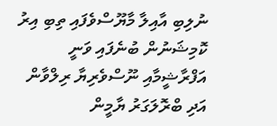ނުލިބި އާއިލާ މާޔޫސްވެފައި ތިބި އިރު ކޮމިޝަނުން ބުނެފައި ވަނީ އަފްރާޝީމާއި ނޫސްވެރިޔާ ރިލްވާން އަދި ބްރޮލަގަރު ޔާމީން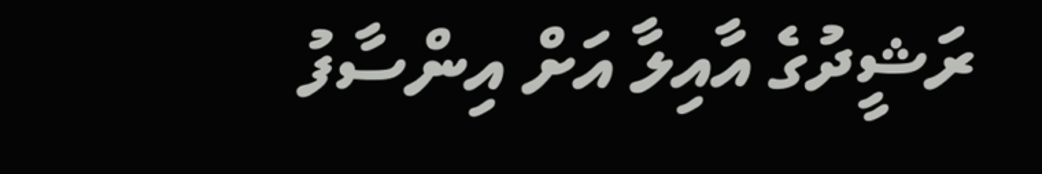ރަޝީދުގެ އާއިލާ އަށް އިންސާފު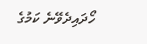ހޯދައިދެވޭނެ ކަމުގެ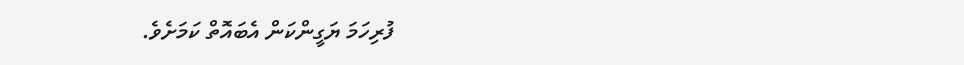ފުރިހަމަ ޔަގީންކަން އެބައޮތް ކަމަށެވެ.